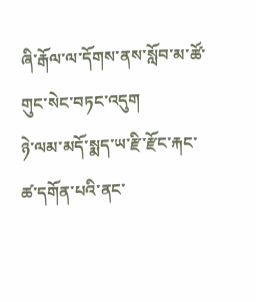ཞི་རྒོལ་ལ་དོགས་ནས་སློབ་མ་ཚོ་གུང་སེང་བཏང་འདུག
ཉེ་ལམ་མདོ་སྨད་ཡ་རྫི་རྫོང་རྐང་ཚ་དགོན་པའི་ནང་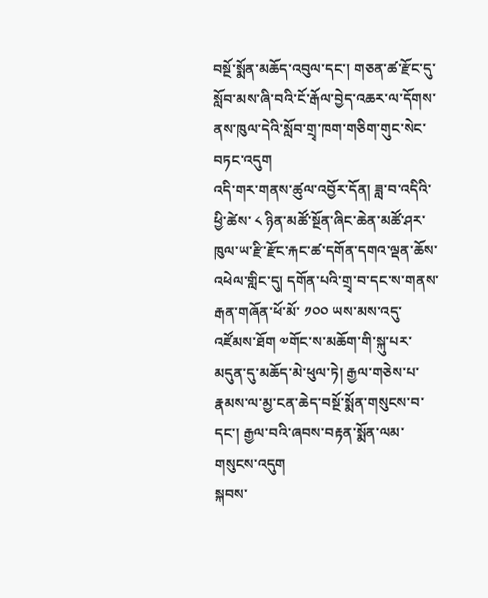བསྔོ་སྨོན་མཆོད་འབུལ་དང་། གཅན་ཚ་རྫོང་དུ་སློབ་མས་ཞི་བའི་ངོ་རྒོལ་བྱེད་འཆར་ལ་དོགས་ནས་ཁུལ་དེའི་སློབ་གྲྭ་ཁག་གཅིག་གུང་སེང་བཏང་འདུག
འདི་གར་གནས་ཚུལ་འབྱོར་དོན། ཟླ་བ་འདིའི་ཕྱི་ཚེས་ ༨ ཉིན་མཚོ་སྔོན་ཞིང་ཆེན་མཚོ་ཤར་ཁུལ་ཡ་རྫི་རྫོང་རྐང་ཚ་དགོན་དགའ་ལྡན་ཆོས་འཕེལ་གླིང་དུ། དགོན་པའི་གྲྭ་བ་དང་ས་གནས་རྒན་གཞོན་ཕོ་མོ་ ༡༠༠ ཡས་མས་འདུ་འཛོམས་ཐོག ༧གོང་ས་མཆོག་གི་སྐུ་པར་མདུན་དུ་མཆོད་མེ་ཕུལ་ཏེ། རྒྱལ་གཅེས་པ་རྣམས་ལ་མྱ་ངན་ཆེད་བསྔོ་སྨོན་གསུངས་བ་དང་། རྒྱལ་བའི་ཞབས་བརྟན་སྨོན་ལམ་གསུངས་འདུག
སྐབས་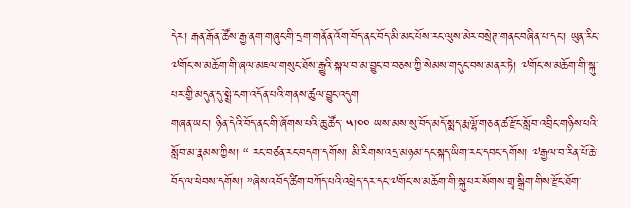དེར། རྒན་རྒོན་ཚོས་རྒྱ་ནག་གཞུང་གི་དྲག་གནོན་འོག་བོད་ནང་བོད་མི་མང་པོས་རང་ལུས་མེར་བསྲེཊ་གནང་བཞིན་པ་དང་། ཡུན་རིང་༧གོང་ས་མཆོག་གི་ཞལ་མཇལ་གསུང་ཐོས་རྒྱུའི་སྐལ་བ་མ་བྱུང་བ་བཅས་ཀྱི་སེམས་གདུང་བས་མནར་ཏེ། ༧གོང་ས་མཆོག་གི་སྐུ་པར་གྱི་མདུན་དུ་སྨྲེ་ངག་འདོན་པའི་གནས་ཚུལ་བྱུང་འདུག
གཞན་ཡང་། ཉིན་དེའི་བོད་ནང་གི་ཞོགས་པའི་ཆུ་ཚོད་ ༥།༠༠ ཡས་མས་སུ་བོད་མདོ་སྨད་རྨ་ལྷོ་གཅན་ཚ་རྫོང་སློབ་འབྲིང་གཉིས་པའི་སློབ་མ་རྣམས་ཀྱིས། “ རང་བཙན་རང་བདག་དགོས། མི་རིགས་འདྲ་མཉམ་དང་སྐད་ཡིག་རང་དབང་དགོས། ༧རྒྱལ་བ་རིན་པོ་ཆེ་བོད་ལ་ཕེབས་དགོས། ”ཞེས་འབོད་ཚིག་བཀོད་པའི་འཕྲེད་དར་དང་༧གོང་ས་མཆོག་གི་སྐུ་པར་སོགས་གྲྭ་སྒྲིག་གིས་རྫོང་ཐོག་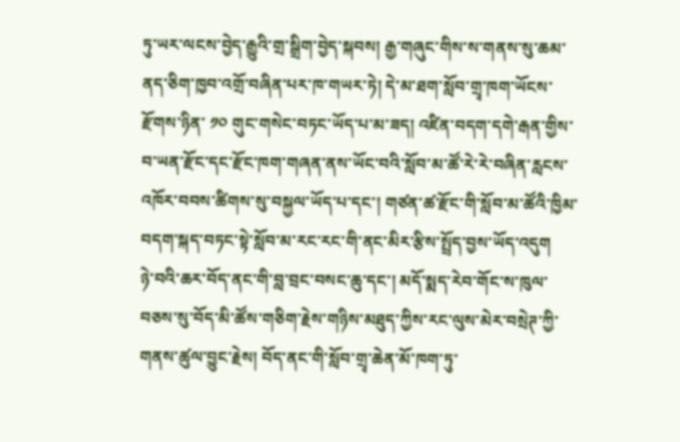ཏུ་ཡར་ལངས་བྱེད་རྒྱུའི་གྲ་སྒྲིག་བྱེད་སྐབས། རྒྱ་གཞུང་གིས་ས་གནས་སུ་ཆམ་ནད་ཅིག་ཁྱབ་འགྲོ་བཞིན་པར་ཁ་གཡར་ཏེ། དེ་མ་ཐག་སློབ་གྲྭ་ཁག་ཡོངས་རྫོགས་ཉིན་ ༡༠ གུང་གསེང་བཏང་ཡོད་པ་མ་ཟད། འཛིན་བདག་དགེ་རྒན་གྱིས་བ་ཡན་རྫོང་དང་རྫོང་ཁག་གཞན་ནས་ཡོང་བའི་སློབ་མ་ཚོ་རེ་རེ་བཞིན་རླངས་འཁོར་བབས་ཚིགས་སུ་བསྐྱལ་ཡོད་པ་དང་། གཙན་ཚ་རྫོང་གི་སློབ་མ་ཚོའི་ཁྱིམ་བདག་སྐད་བཏང་སྟེ་སློབ་མ་རང་རང་གི་ནང་མིར་རྩིས་སྤྲོད་བྱས་ཡོད་འདུག
ཉེ་བའི་ཆར་བོད་ནང་གི་བླ་བྲང་བསང་ཆུ་དང་། མདོ་སྨད་རེབ་གོང་ས་ཁུལ་བཅས་སུ་བོད་མི་ཚོས་གཅིག་རྗེས་གཉིས་མཐུད་ཀྱིས་རང་ལུས་མེར་བསྲེཊ་ཀྱི་གནས་ཚུལ་བྱུང་རྗེས། བོད་ནང་གི་སློབ་གྲྭ་ཆེན་མོ་ཁག་ཏུ་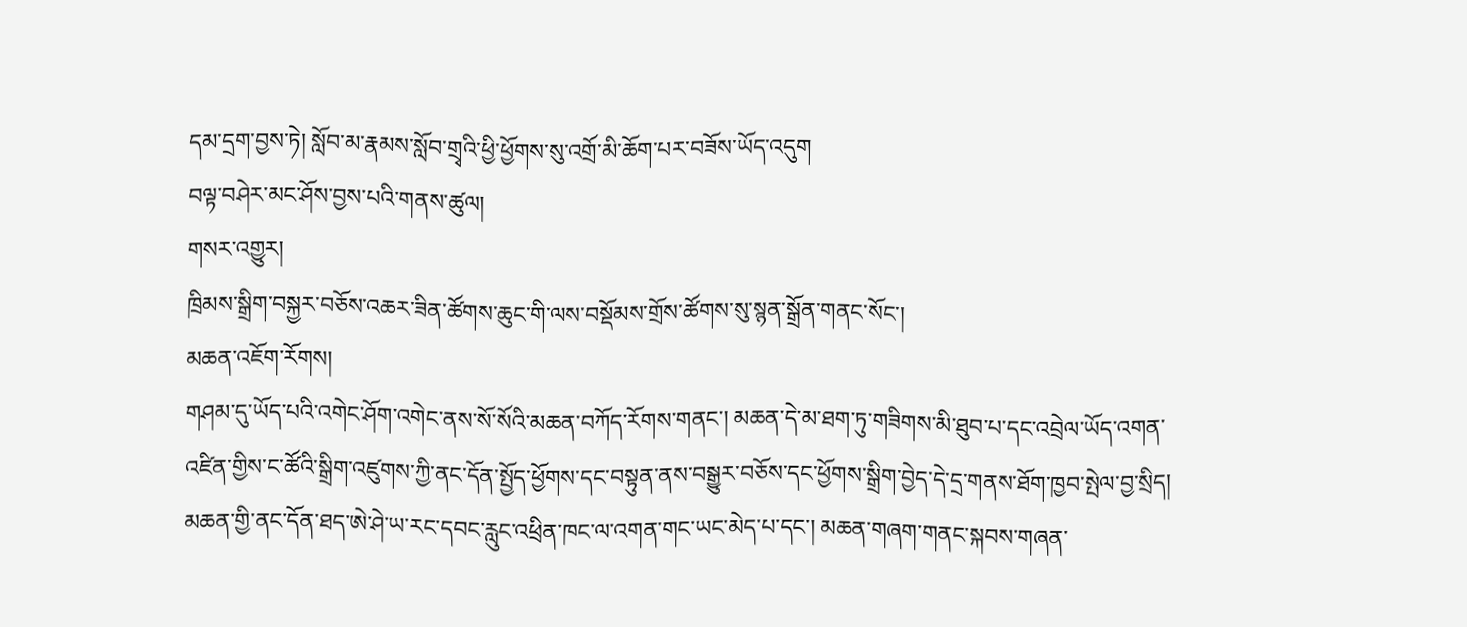དམ་དྲག་བྱས་ཏེ། སློབ་མ་རྣམས་སློབ་གྲྭའི་ཕྱི་ཕྱོགས་སུ་འགྲོ་མི་ཆོག་པར་བཟོས་ཡོད་འདུག
བལྟ་བཤེར་མང་ཤོས་བྱས་པའི་གནས་ཚུལ།
གསར་འགྱུར།
ཁྲིམས་སྒྲིག་བསྐྱར་བཅོས་འཆར་ཟིན་ཚོགས་ཆུང་གི་ལས་བསྡོམས་གྲོས་ཚོགས་སུ་སྙན་སྒྲོན་གནང་སོང་།
མཆན་འཇོག་རོགས།
གཤམ་དུ་ཡོད་པའི་འགེང་ཤོག་འགེང་ནས་སོ་སོའི་མཆན་བཀོད་རོགས་གནང་། མཆན་དེ་མ་ཐག་ཏུ་གཟིགས་མི་ཐུབ་པ་དང་འབྲེལ་ཡོད་འགན་འཛིན་གྱིས་ང་ཚོའི་སྒྲིག་འཛུགས་ཀྱི་ནང་དོན་སྤྱོད་ཕྱོགས་དང་བསྟུན་ནས་བསྒྱུར་བཅོས་དང་ཕྱོགས་སྒྲིག་བྱེད་དེ་དྲ་གནས་ཐོག་ཁྱབ་སྤེལ་བྱ་སྲིད། མཆན་གྱི་ནང་དོན་ཐད་ཨེ་ཤེ་ཡ་རང་དབང་རླུང་འཕྲིན་ཁང་ལ་འགན་གང་ཡང་མེད་པ་དང་། མཆན་གཞག་གནང་སྐབས་གཞན་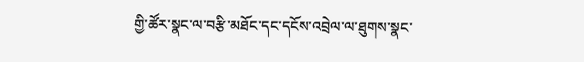གྱི་ཚོར་སྣང་ལ་བརྩི་མཐོང་དང་དངོས་འབྲེལ་ལ་ཐུགས་སྣང་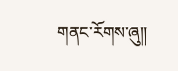གནང་རོགས་ཞུ༎